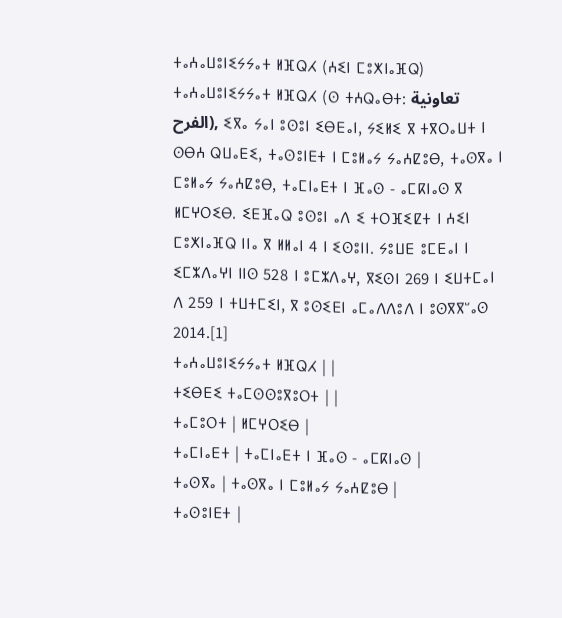ⵜⴰⵄⴰⵡⵓⵏⵉⵢⵢⴰⵜ ⵍⴼⵕⵃ (ⵄⵉⵏ ⵎⵓⵅⵏⴰⴼⵕ)
ⵜⴰⵄⴰⵡⵓⵏⵉⵢⵢⴰⵜ ⵍⴼⵕⵃ (ⵙ ⵜⵄⵕⴰⴱⵜ: تعاونية الفرح), ⵉⴳⴰ ⵢⴰⵏ ⵓⵙⵓⵏ ⵉⴱⴹⴰⵏ, ⵢⵉⵍⵉ ⴳ ⵜⴳⵔⴰⵡⵜ ⵏ ⵙⴱⵄ ⵕⵡⴰⴹⵉ, ⵜⴰⵙⵓⵏⴹⵜ ⵏ ⵎⵓⵍⴰⵢ ⵢⴰⵄⵇⵓⴱ, ⵜⴰⵙⴳⴰ ⵏ ⵎⵓⵍⴰⵢ ⵢⴰⵄⵇⵓⴱ, ⵜⴰⵎⵏⴰⴹⵜ ⵏ ⴼⴰⵙ - ⴰⵎⴽⵏⴰⵙ ⴳ ⵍⵎⵖⵔⵉⴱ. ⵉⴹⴼⴰⵕ ⵓⵙⵓⵏ ⴰⴷ ⵉ ⵜⵔⴼⵉⵇⵜ ⵏ ⵄⵉⵏ ⵎⵓⵅⵏⴰⴼⵕ ⵏⵏⴰ ⴳ ⵍⵍⴰⵏ 4 ⵏ ⵉⵙⵓⵏⵏ. ⵢⵓⵡⴹ ⵓⵎⴹⴰⵏ ⵏ ⵉⵎⵣⴷⴰⵖⵏ ⵏⵏⵙ 528 ⵏ ⵓⵎⵣⴷⴰⵖ, ⴳⵉⵙⵏ 269 ⵏ ⵉⵡⵜⵎⴰⵏ ⴷ 259 ⵏ ⵜⵡⵜⵎⵉⵏ, ⴳ ⵓⵙⵉⴹⵏ ⴰⵎⴰⴷⴷⵓⴷ ⵏ ⵓⵙⴳⴳⵯⴰⵙ 2014.[1]
ⵜⴰⵄⴰⵡⵓⵏⵉⵢⵢⴰⵜ ⵍⴼⵕⵃ | |
ⵜⵉⴱⴹⵉ ⵜⴰⵎⵙⵙⵓⴳⵓⵔⵜ | |
ⵜⴰⵎⵓⵔⵜ | ⵍⵎⵖⵔⵉⴱ |
ⵜⴰⵎⵏⴰⴹⵜ | ⵜⴰⵎⵏⴰⴹⵜ ⵏ ⴼⴰⵙ - ⴰⵎⴽⵏⴰⵙ |
ⵜⴰⵙⴳⴰ | ⵜⴰⵙⴳⴰ ⵏ ⵎⵓⵍⴰⵢ ⵢⴰⵄⵇⵓⴱ |
ⵜⴰⵙⵓⵏⴹⵜ |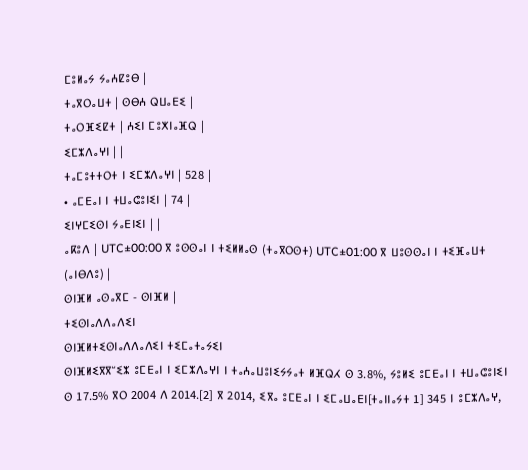ⵎⵓⵍⴰⵢ ⵢⴰⵄⵇⵓⴱ |
ⵜⴰⴳⵔⴰⵡⵜ | ⵙⴱⵄ ⵕⵡⴰⴹⵉ |
ⵜⴰⵔⴼⵉⵇⵜ | ⵄⵉⵏ ⵎⵓⵅⵏⴰⴼⵕ |
ⵉⵎⵣⴷⴰⵖⵏ | |
ⵜⴰⵎⵓⵜⵜⵔⵜ ⵏ ⵉⵎⵣⴷⴰⵖⵏ | 528 |
• ⴰⵎⴹⴰⵏ ⵏ ⵜⵡⴰⵛⵓⵏⵉⵏ | 74 |
ⵉⵏⵖⵎⵉⵙⵏ ⵢⴰⴹⵏⵉⵏ | |
ⴰⴽⵓⴷ | UTC±00:00 ⴳ ⵓⵙⵙⴰⵏ ⵏ ⵜⵉⵍⵍⴰⵙ (ⵜⴰⴳⵔⵙⵜ) UTC±01:00 ⴳ ⵡⵓⵙⵙⴰⵏ ⵏ ⵜⵉⴼⴰⵡⵜ (ⴰⵏⴱⴷⵓ) |
ⵙⵏⴼⵍ ⴰⵙⴰⴳⵎ - ⵙⵏⴼⵍ |
ⵜⵉⵙⵏⴰⴷⴷⴰⴷⵉⵏ
ⵙⵏⴼⵍⵜⵉⵙⵏⴰⴷⴷⴰⴷⵉⵏ ⵜⵉⵎⴰⵜⴰⵢⵉⵏ
ⵙⵏⴼⵍⵉⴳⴳⵯⵉⵣ ⵓⵎⴹⴰⵏ ⵏ ⵉⵎⵣⴷⴰⵖⵏ ⵏ ⵜⴰⵄⴰⵡⵓⵏⵉⵢⵢⴰⵜ ⵍⴼⵕⵃ ⵙ 3.8%, ⵢⵓⵍⵉ ⵓⵎⴹⴰⵏ ⵏ ⵜⵡⴰⵛⵓⵏⵉⵏ ⵙ 17.5% ⴳⵔ 2004 ⴷ 2014.[2] ⴳ 2014, ⵉⴳⴰ ⵓⵎⴹⴰⵏ ⵏ ⵉⵎⴰⵡⴰⴹⵏ[ⵜⴰⵏⵏⴰⵢⵜ 1] 345 ⵏ ⵓⵎⵣⴷⴰⵖ,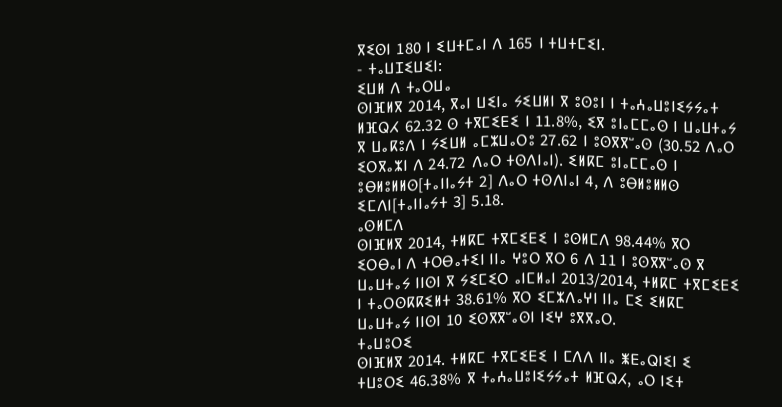ⴳⵉⵙⵏ 180 ⵏ ⵉⵡⵜⵎⴰⵏ ⴷ 165 ⵏ ⵜⵡⵜⵎⵉⵏ.
- ⵜⴰⵡⵊⵉⵡⵉⵏ:
ⵉⵡⵍ ⴷ ⵜⴰⵔⵡⴰ
ⵙⵏⴼⵍⴳ 2014, ⴳⴰⵏ ⵡⵉⵏⴰ ⵢⵉⵡⵍⵏ ⴳ ⵓⵙⵓⵏ ⵏ ⵜⴰⵄⴰⵡⵓⵏⵉⵢⵢⴰⵜ ⵍⴼⵕⵃ 62.32 ⵙ ⵜⴳⵎⵉⴹⵉ ⵏ 11.8%, ⵉⴳ ⵓⵏⴰⵎⵎⴰⵙ ⵏ ⵡⴰⵡⵜⴰⵢ ⴳ ⵡⴰⴽⵓⴷ ⵏ ⵢⵉⵡⵍ ⴰⵎⵣⵡⴰⵔⵓ 27.62 ⵏ ⵓⵙⴳⴳⵯⴰⵙ (30.52 ⴷⴰⵔ ⵉⵔⴳⴰⵣⵏ ⴷ 24.72 ⴷⴰⵔ ⵜⵙⴷⵏⴰⵏ). ⵉⵍⴽⵎ ⵓⵏⴰⵎⵎⴰⵙ ⵏ ⵓⴱⵍⵓⵍⵍⵙ[ⵜⴰⵏⵏⴰⵢⵜ 2] ⴷⴰⵔ ⵜⵙⴷⵏⴰⵏ 4, ⴷ ⵓⴱⵍⵓⵍⵍⵙ ⵉⵎⴷⵏ[ⵜⴰⵏⵏⴰⵢⵜ 3] 5.18.
ⴰⵙⵍⵎⴷ
ⵙⵏⴼⵍⴳ 2014, ⵜⵍⴽⵎ ⵜⴳⵎⵉⴹⵉ ⵏ ⵓⵙⵍⵎⴷ 98.44% ⴳⵔ ⵉⵔⴱⴰⵏ ⴷ ⵜⵔⴱⴰⵜⵉⵏ ⵏⵏⴰ ⵖⵓⵔ ⴳⵔ 6 ⴷ 11 ⵏ ⵓⵙⴳⴳⵯⴰⵙ ⴳ ⵡⴰⵡⵜⴰⵢ ⵏⵏⵙⵏ ⴳ ⵢⵉⵎⵉⵔ ⴰⵏⵎⵍⴰⵏ 2013/2014, ⵜⵍⴽⵎ ⵜⴳⵎⵉⴹⵉ ⵏ ⵜⴰⵔⵙⴽⴽⵉⵍⵜ 38.61% ⴳⵔ ⵉⵎⵣⴷⴰⵖⵏ ⵏⵏⴰ ⵎⵉ ⵉⵍⴽⵎ ⵡⴰⵡⵜⴰⵢ ⵏⵏⵙⵏ 10 ⵉⵙⴳⴳⵯⴰⵙⵏ ⵏⵉⵖ ⵓⴳⴳⴰⵔ.
ⵜⴰⵡⵓⵔⵉ
ⵙⵏⴼⵍⴳ 2014. ⵜⵍⴽⵎ ⵜⴳⵎⵉⴹⵉ ⵏ ⵎⴷⴷ ⵏⵏⴰ ⵥⴹⴰⵕⵏⵉⵏ ⵉ ⵜⵡⵓⵔⵉ 46.38% ⴳ ⵜⴰⵄⴰⵡⵓⵏⵉⵢⵢⴰⵜ ⵍⴼⵕⵃ, ⴰⵔ ⵏⵉⵜ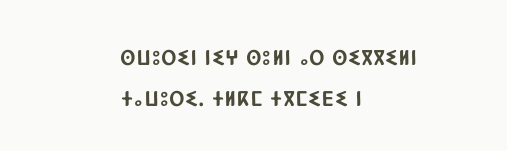ⵙⵡⵓⵔⵉⵏ ⵏⵉⵖ ⵙⵓⵍⵏ ⴰⵔ ⵙⵉⴳⴳⵉⵍⵏ ⵜⴰⵡⵓⵔⵉ. ⵜⵍⴽⵎ ⵜⴳⵎⵉⴹⵉ ⵏ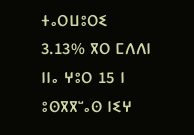ⵜⴰⵔⵡⵓⵔⵉ 3.13% ⴳⵔ ⵎⴷⴷⵏ ⵏⵏⴰ ⵖⵓⵔ 15 ⵏ ⵓⵙⴳⴳⵯⴰⵙ ⵏⵉⵖ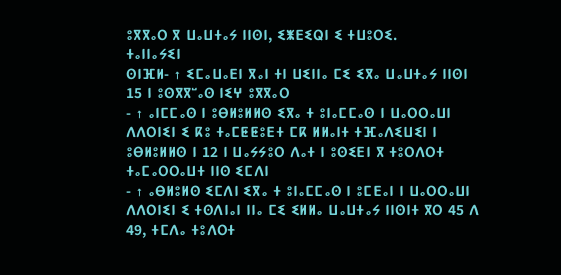ⵓⴳⴳⴰⵔ ⴳ ⵡⴰⵡⵜⴰⵢ ⵏⵏⵙⵏ, ⵉⵥⴹⵉⵕⵏ ⵉ ⵜⵡⵓⵔⵉ.
ⵜⴰⵏⵏⴰⵢⵉⵏ
ⵙⵏⴼⵍ- ↑ ⵉⵎⴰⵡⴰⴹⵏ ⴳⴰⵏ ⵜⵏ ⵡⵉⵏⵏⴰ ⵎⵉ ⵉⴳⴰ ⵡⴰⵡⵜⴰⵢ ⵏⵏⵙⵏ 15 ⵏ ⵓⵙⴳⴳⵯⴰⵙ ⵏⵉⵖ ⵓⴳⴳⴰⵔ
- ↑ ⴰⵏⵎⵎⴰⵙ ⵏ ⵓⴱⵍⵓⵍⵍⵙ ⵉⴳⴰ ⵜ ⵓⵏⴰⵎⵎⴰⵙ ⵏ ⵡⴰⵔⵔⴰⵡⵏ ⴷⴷⵔⵏⵉⵏ ⵉ ⴽⵓ ⵜⴰⵎⵟⵟⵓⴹⵜ ⵎⴽ ⵍⵍⴰⵏⵜ ⵜⴼⴰⴷⵉⵡⵉⵏ ⵏ ⵓⴱⵍⵓⵍⵍⵙ ⵏ 12 ⵏ ⵡⴰⵢⵢⵓⵔ ⴷⴰⵜ ⵏ ⵓⵙⵉⴹⵏ ⴳ ⵜⵓⵔⴷⵔⵜ ⵜⴰⵎⴰⵔⵔⴰⵡⵜ ⵏⵏⵙ ⵉⵎⴷⵏ
- ↑ ⴰⴱⵍⵓⵍⵙ ⵉⵎⴷⵏ ⵉⴳⴰ ⵜ ⵓⵏⴰⵎⵎⴰⵙ ⵏ ⵓⵎⴹⴰⵏ ⵏ ⵡⴰⵔⵔⴰⵡⵏ ⴷⴷⵔⵏⵉⵏ ⵉ ⵜⵙⴷⵏⴰⵏ ⵏⵏⴰ ⵎⵉ ⵉⵍⵍⴰ ⵡⴰⵡⵜⴰⵢ ⵏⵏⵙⵏⵜ ⴳⵔ 45 ⴷ 49, ⵜⵎⴷⴰ ⵜⵓⴷⵔⵜ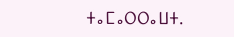ⵜⴰⵎⴰⵔⵔⴰⵡⵜ.